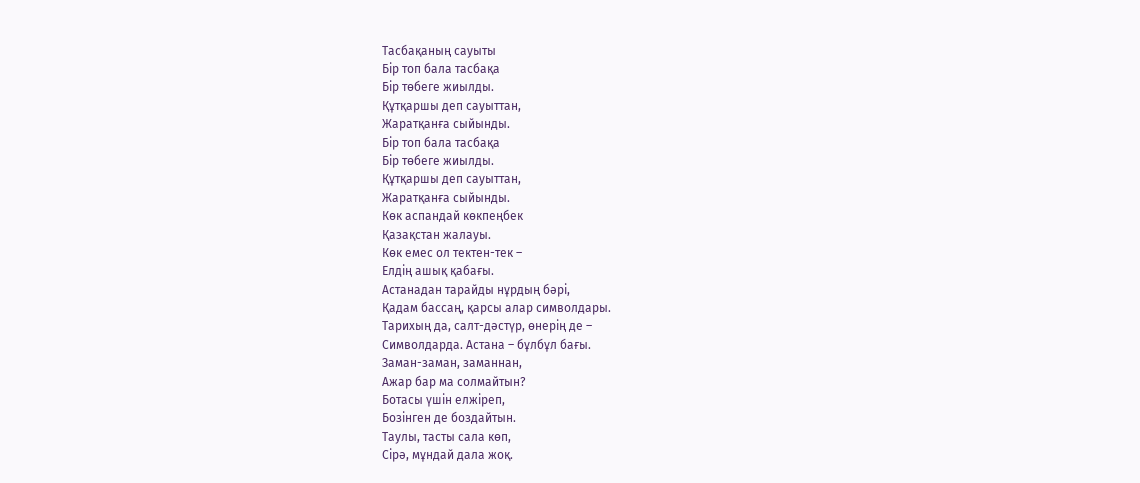Тасбақаның сауыты
Бір топ бала тасбақа
Бір төбеге жиылды.
Құтқаршы деп сауыттан,
Жаратқанға сыйынды.
Бір топ бала тасбақа
Бір төбеге жиылды.
Құтқаршы деп сауыттан,
Жаратқанға сыйынды.
Көк аспандай көкпеңбек
Қазақстан жалауы.
Көк емес ол тектен-тек –
Елдің ашық қабағы.
Астанадан тарайды нұрдың бәрі,
Қадам бассаң, қарсы алар символдары.
Тарихың да, салт-дәстүр, өнерің де –
Символдарда. Астана – бұлбұл бағы.
Заман-заман, заманнан,
Ажар бар ма солмайтын?
Ботасы үшін елжіреп,
Бозінген де боздайтын.
Таулы, тасты сала көп,
Сірә, мұндай дала жоқ.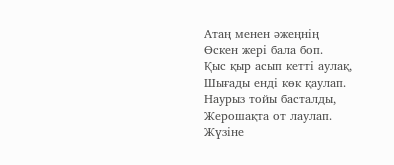Атаң менен әжеңнің
Өскен жері бала боп.
Қыс қыр асып кетті аулақ,
Шығады енді көк қаулап.
Наурыз тойы басталды,
Жерошақта от лаулап.
Жүзіне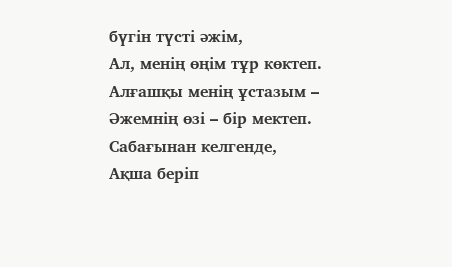бүгін түсті әжім,
Ал, менің өңім тұр көктеп.
Алғашқы менің ұстазым –
Әжемнің өзі – бір мектеп.
Сабағынан келгенде,
Ақша беріп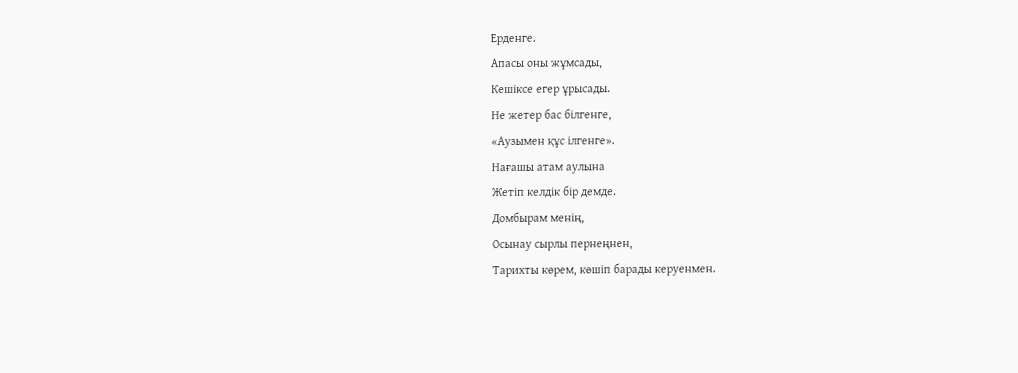Ерденге.
Апасы оны жұмсады,
Кешіксе егер ұрысады.
Не жетер бас білгенге,
«Аузымен құс ілгенге».
Нағашы атам аулына
Жетіп келдік бір демде.
Домбырам менің,
Осынау сырлы пернеңнен,
Тарихты көрем, көшіп барады керуенмен.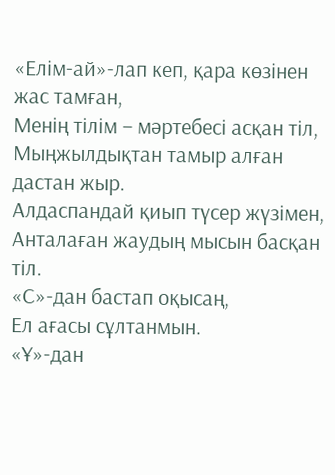«Елім-ай»-лап кеп, қара көзінен жас тамған,
Менің тілім – мәртебесі асқан тіл,
Мыңжылдықтан тамыр алған дастан жыр.
Алдаспандай қиып түсер жүзімен,
Анталаған жаудың мысын басқан тіл.
«С»-дан бастап оқысаң,
Ел ағасы сұлтанмын.
«Ұ»-дан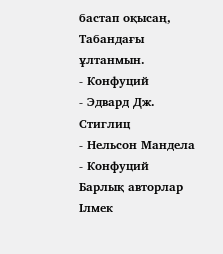бастап оқысаң,
Табандағы ұлтанмын.
- Конфуций
- Эдвард Дж. Стиглиц
- Нельсон Мандела
- Конфуций
Барлық авторлар
Ілмек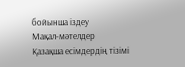бойынша іздеу
Мақал-мәтелдер
Қазақша есімдердің тізімі